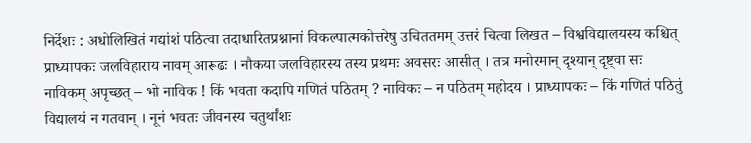निर्देशः : अधोलिखितं गद्यांशं पठित्वा तदाधारितप्रश्नानां विकल्पात्मकोत्तरेषु उचिततमम् उत्तरं चित्वा लिखत – विश्वविद्यालयस्य कश्चित् प्राध्यापकः जलविहाराय नावम् आरूढः । नौकया जलविहारस्य तस्य प्रथमः अवसरः आसीत् । तत्र मनोरमान् दृश्यान् दृष्ट्वा सः नाविकम् अपृच्छत् – भो नाविक ! किं भवता कदापि गणितं पठितम् ? नाविकः – न पठितम् महोदय । प्राध्यापकः – किं गणितं पठितुं विद्यालयं न गतवान् । नूनं भवतः जीवनस्य चतुर्थांशः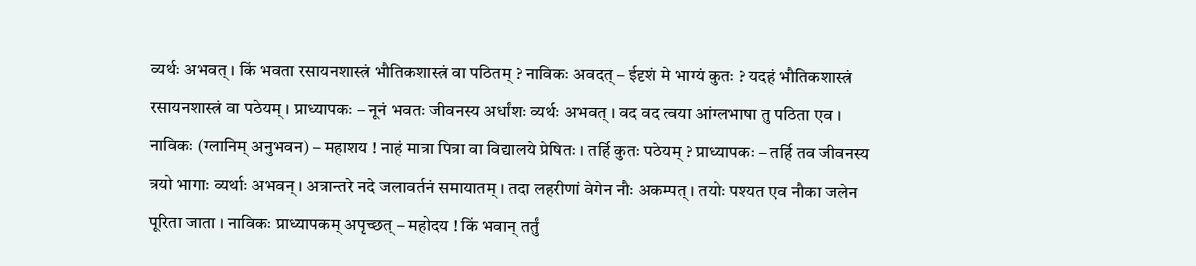व्यर्थः अभवत् । किं भवता रसायनशास्त्रं भौतिकशास्त्रं वा पठितम् ? नाविकः अवदत् – ईदृशं मे भाग्यं कुतः ? यदहं भौतिकशास्त्रं रसायनशास्त्रं वा पठेयम् । प्राध्यापकः – नूनं भवतः जीवनस्य अर्धांशः व्यर्थः अभवत् । वद वद त्वया आंग्लभाषा तु पठिता एव । नाविकः (ग्लानिम् अनुभवन) – महाशय ! नाहं मात्रा पित्रा वा विद्यालये प्रेषितः । तर्हि कुतः पठेयम् ? प्राध्यापकः – तर्हि तव जीवनस्य त्रयो भागाः व्यर्थाः अभवन् । अत्रान्तरे नदे जलावर्तनं समायातम् । तदा लहरीणां वेगेन नौः अकम्पत् । तयोः पश्यत एव नौका जलेन पूरिता जाता । नाविकः प्राध्यापकम् अपृच्छत् – महोदय ! किं भवान् तर्तुं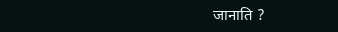जानाति ?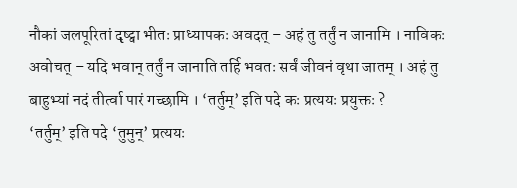नौकां जलपूरितां दृष्ट्वा भीतः प्राध्यापकः अवदत् – अहं तु तर्तुं न जानामि । नाविकः अवोचत् – यदि भवान् तर्तुं न जानाति तर्हि भवतः सर्वं जीवनं वृथा जातम् । अहं तु बाहुभ्यां नदं तीर्त्वा पारं गच्छामि । ‘तर्तुम्’ इति पदे कः प्रत्ययः प्रयुक्तः ?
‘तर्तुम्’ इति पदे ‘तुमुन्’ प्रत्ययः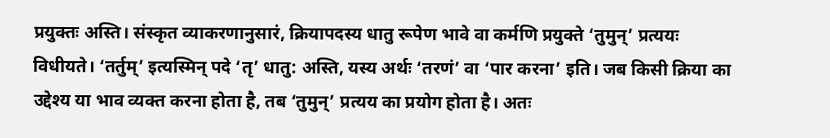प्रयुक्तः अस्ति। संस्कृत व्याकरणानुसारं, क्रियापदस्य धातु रूपेण भावे वा कर्मणि प्रयुक्ते ‘तुमुन्’ प्रत्ययः विधीयते। ‘तर्तुम्’ इत्यस्मिन् पदे ‘तृ’ धातु: अस्ति, यस्य अर्थः ‘तरणं’ वा ‘पार करना’ इति। जब किसी क्रिया का उद्देश्य या भाव व्यक्त करना होता है, तब ‘तुमुन्’ प्रत्यय का प्रयोग होता है। अतः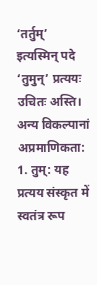‘तर्तुम्’ इत्यस्मिन् पदे ‘तुमुन्’ प्रत्ययः उचितः अस्ति। अन्य विकल्पानां अप्रमाणिकता: 1. तुम्: यह प्रत्यय संस्कृत में स्वतंत्र रूप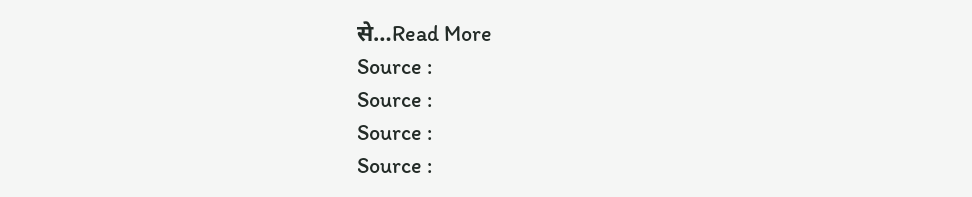से…Read More
Source :
Source :
Source :
Source :